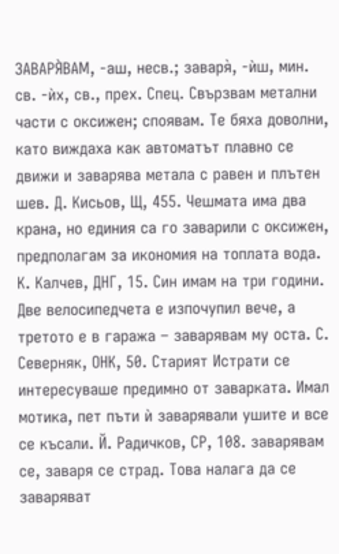ЗАВАРЯ̀ВАМ, -аш, несв.; заваря̀, -ѝш, мин. св. -ѝх, св., прех. Спец. Свързвам метални части с оксижен; споявам. Те бяха доволни, като виждаха как автоматът плавно се движи и заварява метала с равен и плътен шев. Д. Кисьов, Щ, 455. Чешмата има два крана, но единия са го заварили с оксижен, предполагам за икономия на топлата вода. К. Калчев, ДНГ, 15. Син имам на три години. Две велосипедчета е изпочупил вече, а третото е в гаража – заварявам му оста. С. Северняк, ОНК, 50. Старият Истрати се интересуваше предимно от заварката. Имал мотика, пет пъти ѝ заварявали ушите и все се късали. Й. Радичков, СР, 108. заварявам се, заваря се страд. Това налага да се заваряват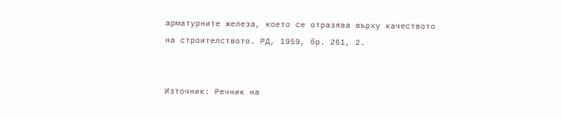арматурните железа, което се отразява върху качеството на строителството. РД, 1959, бр. 261, 2.


Източник: Речник на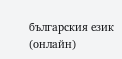българския език (онлайн)